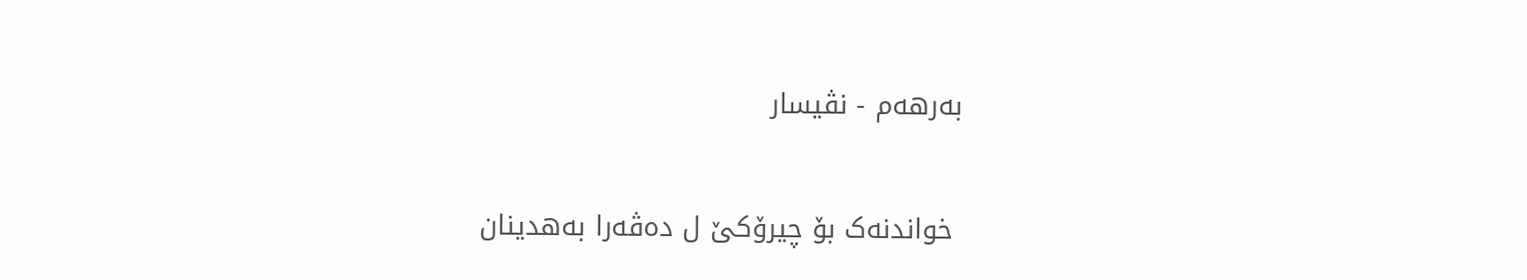به‌رهه‌م - نڤیسار

 خواندنه‌ک بۆ چیرۆکێ ل ده‌ڤه‌را به‌هدینان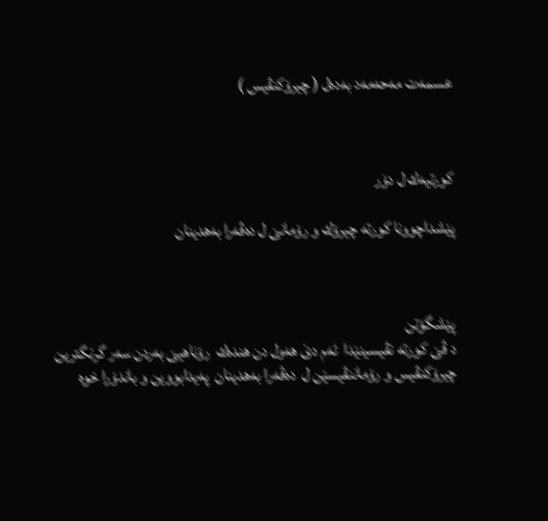عسمه‌ت مه‌حه‌مه‌د به‌ده‌ل ( چیرۆکنڤیس )



كورتيه‌ك ل دۆر

پێشداچوونا كورته‌ چيرۆك و رۆمانێ ل ده‌ڤه‌را به‌هدينان



پێشگۆتن
د ڤێ كورته‌ نڤيسينێدا  ئه‌م دێ هه‌ول دن هنده‌ك  رۆناهيێ به‌ردن سه‌ر گرنگترين چيرۆكنڤيس و رۆماننڤيسێن ل  ده‌ڤه‌را به‌هدينان  په‌يدابووين و باندۆرا خوه‌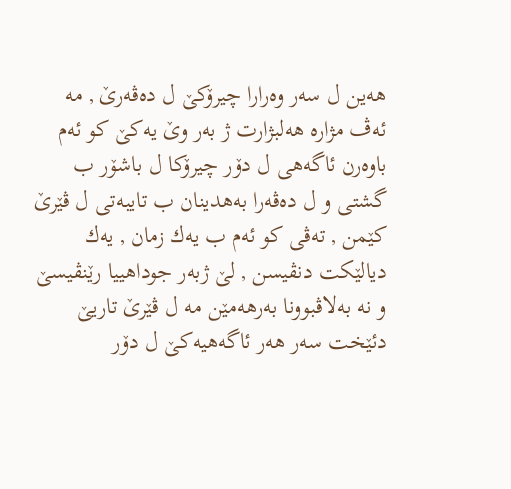هه‌ين ل سه‌ر وه‌رارا چيرۆكێ ل ده‌ڤه‌رێ , مه‌ ئه‌ڤ مژاره‌ هه‌لبژارت ژ به‌ر وێ يه‌كێ كو ئه‌م باوه‌رن ئاگه‌هى ل دۆر چيرۆكا ل باشۆر ب گشتى و ل ده‌ڤه‌را به‌هدينان ب تايبه‌تى ل ڤێرێ كێمن , ته‌ڤى كو ئه‌م ب يه‌ك زمان , يه‌ك ديالێكت دنڤيسن , لێ ژبه‌ر جوداهييا رێنڤيسێ و نه‌ به‌لاڤبوونا به‌رهه‌مێن مه‌ ل ڤێرێ تاريێ دئێخت سه‌ر هه‌ر ئاگه‌هيه‌كێ ل دۆر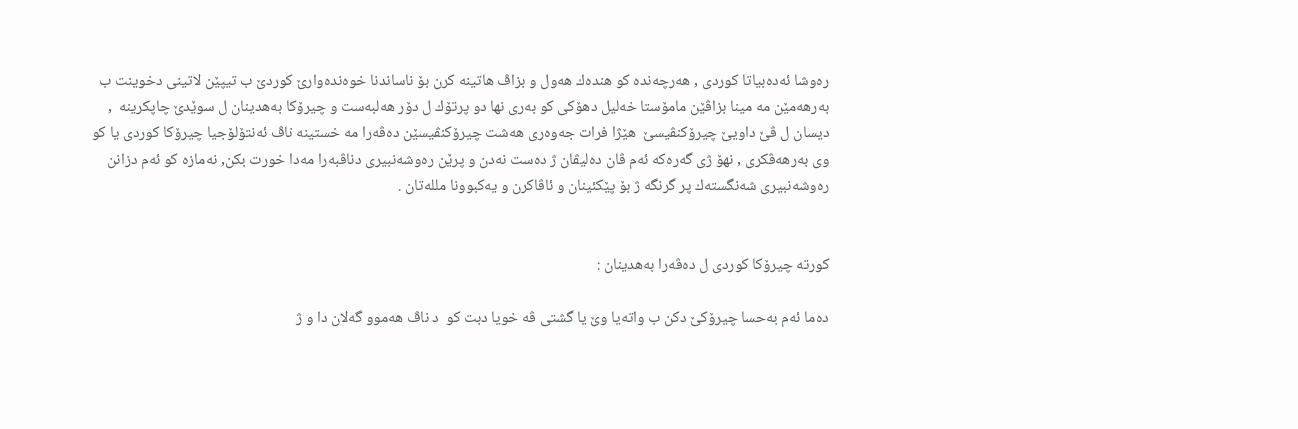ره‌وشا ئه‌ده‌بياتا كوردى , هه‌رچه‌نده‌ كو هنده‌ك هه‌ول و بزاڤ هاتينه‌ كرن بۆ ناساندنا خوه‌نده‌وارێ كوردێ ب تيپێن لاتينى دخوينت ب به‌رهه‌مێن مه‌ مينا بزاڤێن مامۆستا خه‌ليل دهۆكى كو به‌رى نها دو پرتۆك ل دۆر هه‌لبه‌ست و چيرۆكا به‌هدينان ل سوێدێ چاپكرينه‌  , ديسان ل ڤێ داويێ چيرۆكنڤيسێ  هێژا فرات جه‌وه‌رى هه‌شت چيرۆكنڤيسێن ده‌ڤه‌را مه‌ خستينه‌ ناڤ ئه‌نتۆلۆجيا چيرۆكا كوردى يا كو وى به‌رهه‌ڤكرى , نهۆ ژى گه‌ره‌كه‌ ئه‌م ڤان ده‌ليڤان ژ ده‌ست نه‌دن و پرێن ره‌وشه‌نبيرى دناڤبه‌را مه‌دا خورت بكن, نه‌مازه‌ كو ئه‌م دزانن ره‌وشه‌نبيرى شه‌نگسته‌ك پر گرنگه‌ ژ بۆ پێكئينان و ئاڤاكرن و يه‌كبوونا ملله‌تان .


كورته‌ چيرۆكا كوردى ل ده‌ڤه‌را به‌هدينان :

ده‌ما ئه‌م به‌حسا چيرۆكێ دكن ب واته‌يا وێ يا گشتى ڤه‌ خويا دبت كو  د ناڤ هه‌موو گه‌لان دا و ژ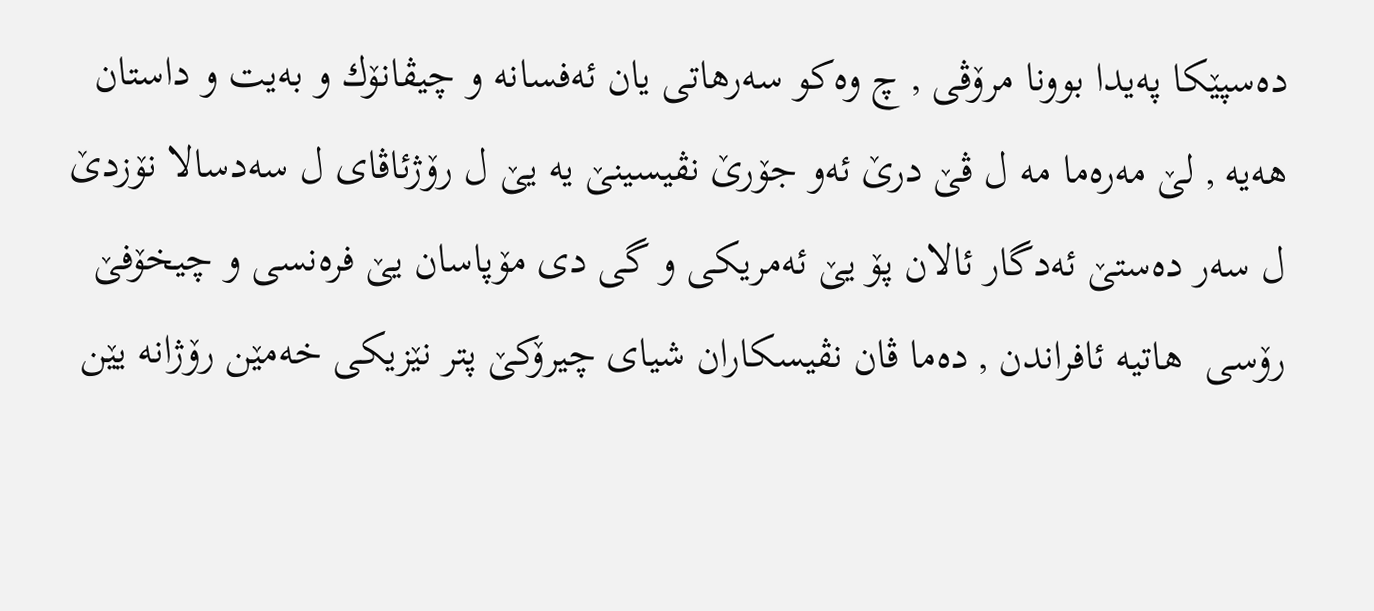ده‌سپێكا په‌يدا بوونا مرۆڤى , چ وه‌كو سه‌رهاتى يان ئه‌فسانه‌ و چيڤانۆك و به‌يت و داستان هه‌يه‌ , لێ مه‌ره‌ما مه‌ ل ڤێ درێ ئه‌و جۆرێ نڤيسينێ يه‌ يێ ل رۆژئاڤاى ل سه‌دسالا نۆزدێ ل سه‌ر ده‌ستێ ئه‌دگار ئالان پۆ يێ ئه‌مريكى و گى دى مۆپاسان يێ فره‌نسى و چيخۆفێ رۆسى  هاتيه‌ ئافراندن , ده‌ما ڤان نڤيسكاران شياى چيرۆكێ پتر نێزيكى خه‌مێن رۆژانه‌ يێن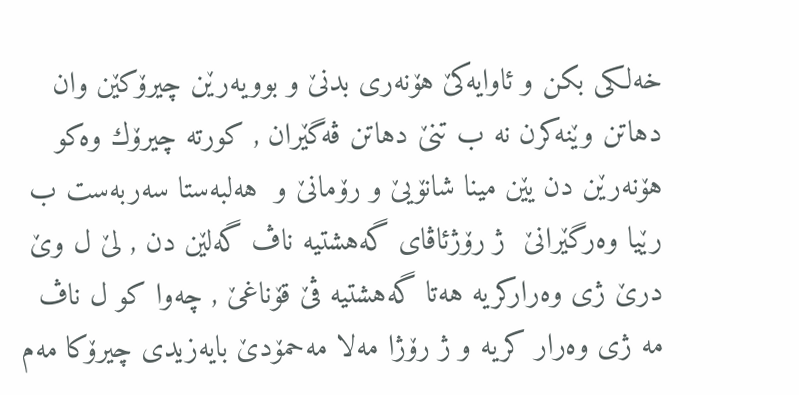خه‌لكى بكن و ئاوايه‌كێ هۆنه‌رى بدنێ و بوويه‌رێن چيرۆكێن وان دهاتن وێنه‌كرن نه‌ ب تنێ دهاتن ڤه‌گێران , كورته‌ چيرۆك وه‌كو هۆنه‌رێن دن يێن مينا شانۆيێ و رۆمانێ و  هه‌لبه‌ستا سه‌ربه‌ست ب رێيا وه‌رگێرانێ  ژ رۆژئاڤاى گه‌هشتيه‌ ناڤ گه‌لێن دن , لێ ل وێ درێ ژى وه‌راركريه‌ هه‌تا گه‌هشتيه‌ ڤێ قۆناغێ , چه‌وا كو ل ناڤ مه‌ ژى وه‌رار كريه‌ و ژ رۆژا مه‌لا مه‌حمۆدێ بايه‌زيدى چيرۆكا مه‌م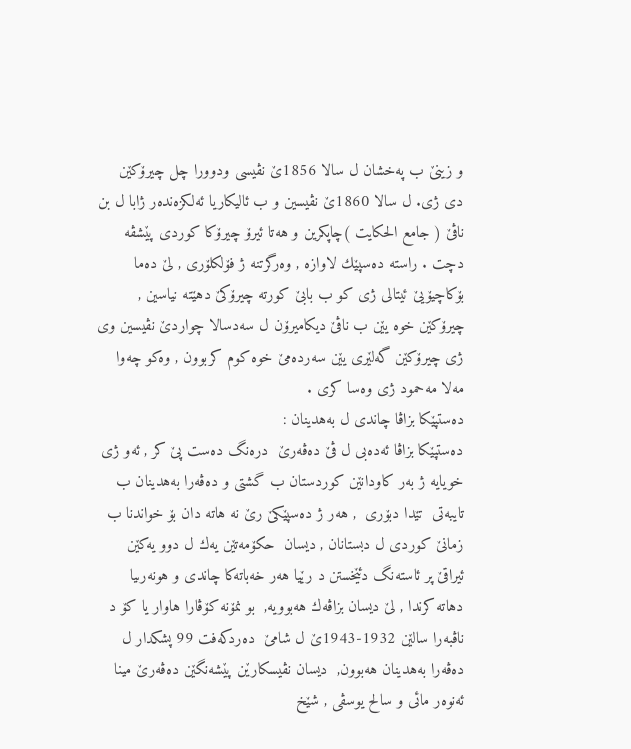و زينێ ب په‌خشان ل سالا 1856ێ نڤيسى ودوورا چل چيرۆكێن دى ژى. ل سالا 1860ێ نڤيسين و ب ئاليكاريا ئه‌لكزه‌نده‌ر ژابا ل بن ناڤێ ( جامع الحكايت )چاپكرين و هه‌تا ئيرۆ چيرۆكا كوردى پێشڤه‌ دچت . راسته‌ ده‌سپێك لاوازه‌ , وه‌رگرتنه‌ ژ فۆلكلۆرى , لێ ده‌ما بۆكاچيۆيێ ئيتالى ژى كو ب بابێ كورته‌ چيرۆكێ دهێته‌ نياسين , چيرۆكێن خوه‌ يێن ب ناڤێ ديكاميرۆن ل سه‌دسالا چواردێ نڤيسين وى ژى چيرۆكێن گه‌لێرى يێن سه‌رده‌مێ خوه‌ كوم كربوون , وه‌كو چه‌وا مه‌لا مه‌حمود ژى وه‌سا كرى .
ده‌ستپێكا بزاڤا چاندى ل به‌هدينان :
ده‌ستپێكا بزاڤا ئه‌ده‌بى ل ڤێ ده‌ڤه‌رێ  دره‌نگ ده‌ست پێ كر , ئه‌و ژى خويايه‌ ژ به‌ر كاودانێن كوردستان ب گشتى و ده‌ڤه‌را به‌هدينان ب تايبه‌تى  تێدا دبۆرى  , هه‌ر ژ ده‌سپێكێ رێ نه‌ هاته‌ دان بۆ خواندنا ب زمانێ كوردى ل دبستانان , ديسان  حكۆمه‌تێن يه‌ك ل دوو يه‌كێن ئيراقێ پر ئاسته‌نگ دئێخستن د رێيا هه‌ر خه‌باته‌كا چاندى و هونه‌رىيا  دهاته‌ كرندا , لێ ديسان بزاڤه‌ك هه‌بوويه‌,  بو نمۆنه‌ كۆڤارا هاوار يا كۆ د ناڤبه‌را سالێن 1932-1943ێ ل شامێ  ده‌ردكه‌فت 99 پشكدار ل ده‌ڤه‌را به‌هدينان هه‌بوون,  ديسان نڤيسكارێن پێشه‌نگێن ده‌ڤه‌رێ مينا ئه‌نوه‌ر مائى و سالح يوسڤى , شێخ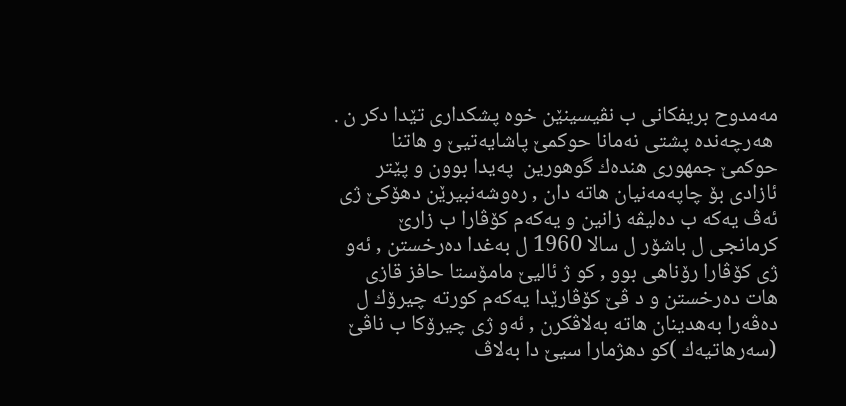مه‌مدوح بريفكانى ب نڤيسينێن خوه‌ پشكدارى تێدا دكر ن .
 هه‌رچه‌نده‌ پشتى نه‌مانا حوكمێ پاشايه‌تيێ و هاتنا حوكمێ جمهورى هنده‌ك گوهورين  په‌يدا بوون و پێتر ئازادى بۆ چاپه‌مه‌نيان هاته‌ دان , ره‌وشه‌نبيرێن دهۆكێ ژى ئه‌ڤ يه‌كه‌ ب ده‌ليڤه‌ زانين و يه‌كه‌م كۆڤارا ب زارێ كرمانجى ل باشۆر ل سالا 1960 ل به‌غدا ده‌رخستن , ئه‌و ژى كۆڤارا رۆناهى بوو , كو ژ ئاليێ مامۆستا حافز قازى هات ده‌رخستن و د ڤێ كۆڤارێدا يه‌كه‌م كورته‌ چيرۆك ل ده‌ڤه‌را به‌هدينان هاته‌ به‌لاڤكرن , ئه‌و ژى چيرۆكا ب ناڤێ (سه‌رهاتيه‌ك )كو دهژمارا سيێ دا به‌لاڤ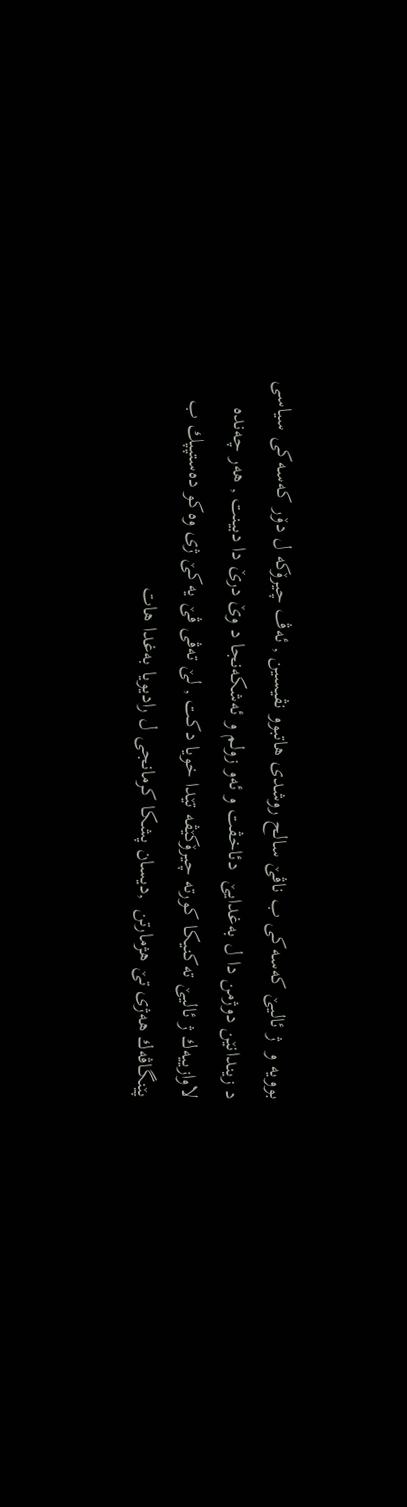بوويه‌ و  ژ ئاليێ كه‌سه‌كى ب ناڤێ سالح روشدى هاتبوو نڤيسين , ئه‌ڤ چيرۆكه‌ ل دۆر كه‌سه‌كى سياسى  د زيندانێن دوژمن دا ل به‌غدايێ  دئاخڤت و ئه‌و زولم و ئه‌شكه‌نجا د وێ درێ دا دبينت , هه‌ر چه‌نده‌ لاوازييه‌ك ژ ئاليێ ته‌كنيكا كورته‌ چيرۆكێڤه‌ تێدا خويا دكت , لێ ته‌ڤى ڤێ يه‌كێ ژى وه‌كو ده‌ستپپك ب پێنگاڤه‌ك هه‌ژى تێ هژمارتن  ,ديسان پشكا كرمانجى ل راديويا به‌غدا هات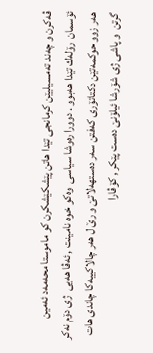ڤه‌كرن و چه‌ند ته‌مسيليێن كرمانجى تێدا هاتن پێشكێشكرن كو ماموستا محه‌مه‌د ئه‌مين ئۆسمان  رۆله‌ك تێدا هه‌بوو . دوورا ره‌وشا سياسى  وه‌كو خوه‌ نامينت , ئه‌ڤا هه‌يى  ژى دۆم نه‌كر هه‌ر زوو حوكمه‌تێن دكتاتۆرى كه‌فتن سه‌ر ده‌ستهه‌لاتێ و رێ ل هه‌ر چالاكييه‌كا چاندى هات گرتن  و پاشى ژى شۆرشا ئيلۆنێ ده‌ست پێكر , كۆڤارا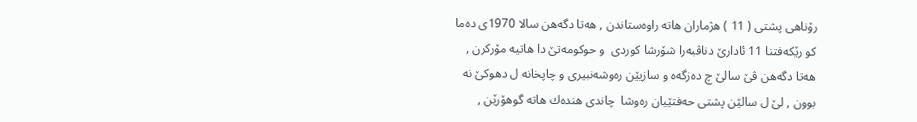رۆناهى پشتى ( 11 ) هژماران هاته‌ راوه‌ستاندن , هه‌تا دگه‌هن سالا 1970ى ده‌ما كو رێكه‌فتنا 11 ئادارێ دناڤبه‌را شۆرشا كوردى  و حوكومه‌تێ دا هاتيه‌ مۆركرن , هه‌تا دگه‌هن ڤێ سالێ چ ده‌زگه‌ه و سازيێن ره‌وشه‌نبيرى و چاپخانه‌ ل دهوكێ نه‌ بوون , لێ ل سالێن پشتى حه‌فتێيان ره‌وشا  چاندى هنده‌ك هاته‌ گوهۆرێن ,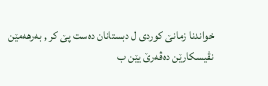خواندنا زمانێ كوردى ل دبستانان ده‌ست پێ كر , به‌رهه‌مێن نڤيسكارێن ده‌ڤه‌رێ يێن ب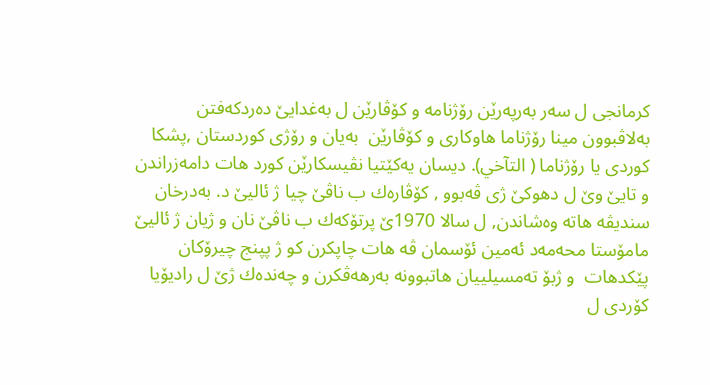كرمانجى ل سه‌ر به‌رپه‌رێن رۆژنامه‌ و كۆڤارێن ل به‌غدايێ ده‌ردكه‌فتن به‌لاڤبوون مينا رۆژناما هاوكارى و كۆڤارێن  به‌يان و رۆژى كوردستان ,پشكا كوردى يا رۆژناما ( التآخي). ديسان يه‌كێتيا نڤيسكارێن كورد هات دامه‌زراندن و تايێ وێ ل دهوكێ ژى ڤه‌بوو , كۆڤاره‌ك ب ناڤێ چيا ژ ئاليێ د. به‌درخان سنديڤه‌ هاته‌ وه‌شاندن, ل سالا 1970ێ پرتۆكه‌ك ب ناڤێ نان و ژيان ژ ئاليێ مامۆستا محه‌مه‌د ئه‌مين ئۆسمان ڤه‌ هات چاپكرن كو ژ پپنج چيرۆكان پێكدهات  و ژبۆ ته‌مسيلييان هاتبوونه‌ به‌رهه‌ڤكرن و چه‌نده‌ك ژێ ل راديۆيا كۆردى ل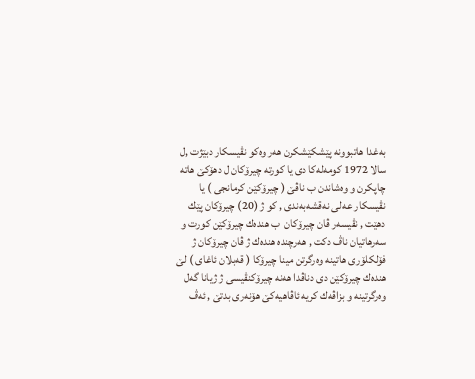به‌غدا هاتبوونه‌ پێشكێشكرن هه‌ر وه‌كو نڤيسكار دبێژت ,ل سالا 1972 كومه‌له‌كا دى يا كورته‌ چيرۆكان ل دهۆكێ هاته‌ چاپكرن و وه‌شاندن ب ناڤێ ( چيرۆكێن كرمانجى ) يا نڤيسكار عه‌لى نه‌قشه‌به‌ندى , كو ژ (20) چيرۆكان پێك دهێت , نڤيسه‌ر ڤان چيرۆكان  ب هنده‌ك چيرۆكێن كورت و سه‌رهاتيان ناڤ دكت , هه‌رچنده‌ هنده‌ك ژ ڤان چيرۆكان ژ فۆلكلۆرى هاتينه‌ وه‌رگرتن مينا چيرۆكا ( قه‌بلان ئاغاى ) لێ هنده‌ك چيرۆكێن دى دناڤدا هه‌نه‌ چيرۆكنڤيسى ژ ژيانا گه‌ل وه‌رگرتينه‌ و بزاڤه‌ك كريه‌ ئاڤاهيه‌كێ هۆنه‌رى بدتێ , ئه‌ڤ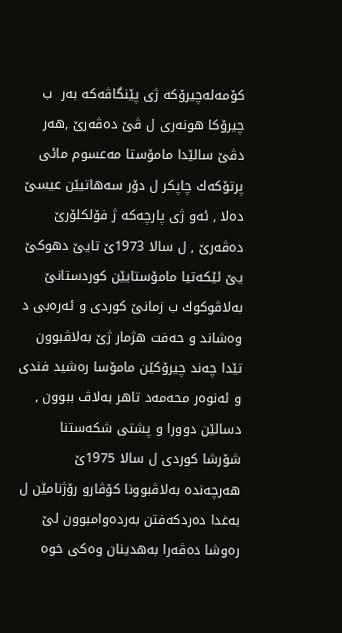كۆمه‌له‌چيرۆكه‌ ژى پێنگاڤه‌كه‌ به‌ر  ب چيرۆكا هونه‌رى ل ڤێ ده‌ڤه‌رێ ,هه‌ر دڤێ سالێدا مامۆستا مه‌عسوم مائى پرتۆكه‌ك چاپكر ل دۆر سه‌هاتيێن عيسێ ده‌لا , ئه‌و ژى پارچه‌كه‌ ژ فۆلكلۆرێ ده‌ڤه‌رێ , ل سالا 1973ێ تايێ دهوكێ يێ ئێكه‌تيا مامۆستايێن كوردستانێ به‌لاڤوكوك ب زمانێ كوردى و ئه‌ره‌بى د وه‌شاند و حه‌فت هژمار ژێ به‌لاڤبوون تێدا چه‌ند چيرۆكێن مامۆسا ره‌شيد فندى و ئه‌نوه‌ر محه‌مه‌د تاهر به‌لاڤ ببوون , دسالێن دوورا و پشتى شكه‌ستنا شۆرشا كوردى ل سالا 1975ێ هه‌رچه‌نده‌ به‌لاڤبوونا كۆڤارو رۆژنامێن ل به‌غدا ده‌ردكه‌فتن به‌رده‌وامبوون لێ ره‌وشا ده‌ڤه‌را به‌هدينان وه‌كى خوه‌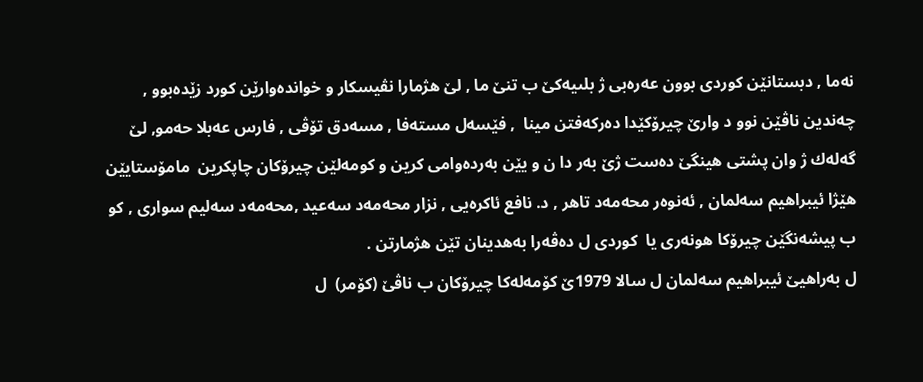نه‌ما , دبستانێن كوردى بوون عه‌ره‌بى ژ بلىيه‌كێ ب تنێ ما , لێ هژمارا نڤيسكار و خوانده‌وارێن كورد زێده‌بوو , چه‌ندين ناڤێن نوو د وارێ چيرۆكێدا ده‌ركه‌فتن مينا  , فێسه‌ل مسته‌فا , مسه‌دق تۆڤى , فارس عه‌بلا حه‌مو, لێ گه‌له‌ك ژ وان پشتى هينگێ ده‌ست ژێ به‌ر دا ن و يێن به‌رده‌وامى كرين و كومه‌لێن چيرۆكان چاپكرين  مامۆستايێن هێژا ئيبراهيم سه‌لمان , ئه‌نوه‌ر محه‌مه‌د تاهر , د. نافع ئاكره‌يى , نزار محه‌مه‌د سه‌عيد ,محه‌مه‌د سه‌ليم سوارى , كو ب پيشه‌نگێن چيرۆكا هونه‌رى يا  كوردى ل ده‌ڤه‌را به‌هدينان تێن هژمارتن .
ل به‌راهيێ ئيبراهيم سه‌لمان ل سالا 1979ێ كۆمه‌له‌كا چيرۆكان ب ناڤێ (كۆمر)  ل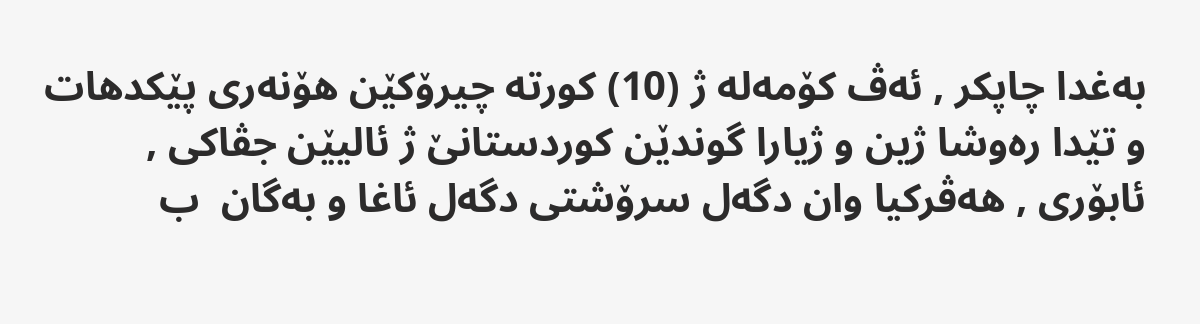به‌غدا چاپكر , ئه‌ڤ كۆمه‌له‌ ژ (10) كورته‌ چيرۆكێن هۆنه‌رى پێكدهات و تێدا ره‌وشا ژين و ژيارا گوندێن كوردستانێ ژ ئاليێن جڤاكى , ئابۆرى , هه‌ڤركيا وان دگه‌ل سرۆشتى دگه‌ل ئاغا و به‌گان  ب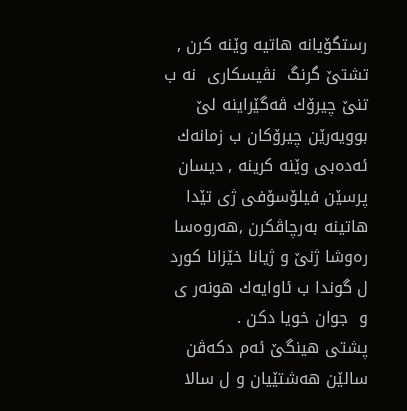رستگۆيانه‌ هاتيه‌ وێنه‌ كرن , تشتێ گرنگ  نڤيسكارى  نه‌ ب تنێ چيرۆك ڤه‌گێراينه‌ لێ بوويه‌رێن چيرۆكان ب زمانه‌ك ئه‌ده‌بى وێنه‌ كرينه‌ , ديسان پرسێن فيلۆسۆفى ژى تێدا هاتينه‌ به‌رچاڤكرن ,هه‌روه‌سا ره‌وشا ژنێ و ژيانا خێزانا كورد ل گوندا ب ئاوايه‌ك هونه‌ر ى و  جوان خويا دكن .
پشتى هينگێ ئه‌م دكه‌ڤن سالێن هه‌شتێيان و ل سالا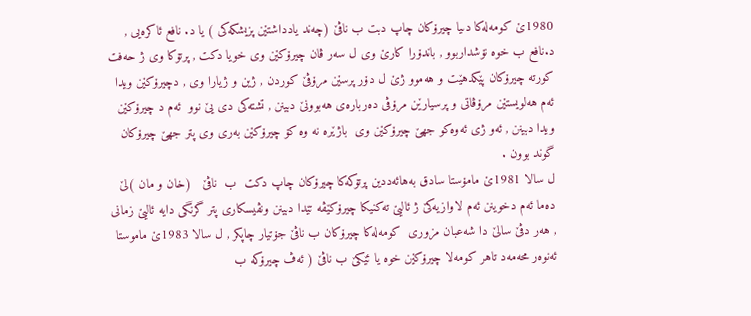1980ێ كومه‌له‌كا دىيا چيرۆكان چاپ دبت ب ناڤێ (چه‌ند يادداشتێن پزيشكه‌كى ) يا د. نافع ئاكره‌يى , د.نافع ب خوه‌ نۆشداربوو , باندۆرا كارێ وى ل سه‌ر ڤان چيرۆكێن وى خويا دكت , پرتۆكا وى ژ حه‌فت كورته‌ چيرۆكان پێكدهێت و هه‌موو ژێ ل دۆر پرسێن مرۆڤێ كوردن , ژين و ژيارا وى , دچيرۆكێن ويدا ئه‌م هه‌لويستێن مرۆڤاتى و پرسيارێن مرۆڤى ده‌رباره‌ى هه‌بوونێ دبينن , تشته‌كى دى يێ نوو  ئه‌م د چيرۆكێن ويدا دبينن , ئه‌و ژى ئه‌وه‌كو جهێ چيرۆكێن وى  باژێره‌ نه‌ وه‌ كۆ چيرۆكێن به‌رى وى پتر جهێ چيرۆكان گوند بوون .
ل سالا 1981ێ مامۆستا سادق به‌هائه‌ددين پرتۆكه‌كا چيرۆكان چاپ دكت  ب  ناڤێ   (خان و مان )لێ ده‌ما ئه‌م دخوينن ئه‌م لاوازيه‌كێ ژ ئاليێ ته‌كنيكا چيرۆكێڤه‌ تێدا دبينن ونڤيسكارى پتر گرنگى دايه‌ ئاليێ زمانى , هه‌ر دڤێ سالێ دا شه‌عبان مزورى  كومه‌له‌كا چيرۆكان ب ناڤێ جۆتيار چاپكر , ل سالا 1983ێ ماموستا ئه‌نوه‌ر محه‌مه‌د تاهر كومه‌لا چيرۆكێن خوه‌ يا ئێكێ ب ناڤێ ( ئه‌ڤ چيرۆكه‌ ب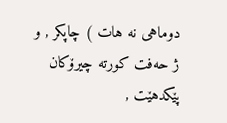دوماهى نه‌ هات ) چاپكر , و ژ حه‌فت كورته‌ چيرۆكان پێكدهێت ,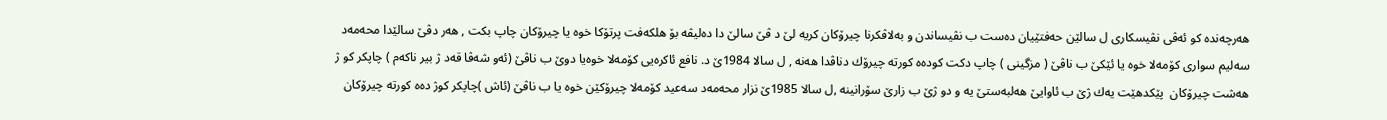هه‌رچه‌نده‌ كو ئه‌ڤى نڤيسكارى ل سالێن حه‌فتێيان ده‌ست ب نڤيساندن و به‌لاڤكرنا چيرۆكان كريه‌ لێ د ڤێ سالێ دا ده‌ليڤه‌ بۆ هلكه‌فت پرتۆكا خوه‌ يا چيرۆكان چاپ بكت , هه‌ر دڤێ سالێدا محه‌مه‌د سه‌ليم سوارى كۆمه‌لا خوه‌ يا ئێكێ ب ناڤێ ( مزگينى ) چاپ دكت كوده‌ه كورته‌ چيرۆك دناڤدا هه‌نه‌ , ل سالا 1984ێ د. نافع ئاكره‌يى كۆمه‌لا خوه‌يا دوێ ب ناڤێ (ئه‌و شه‌ڤا قه‌د ژ بير ناكه‌م ) چاپكر كو ژ هه‌شت چيرۆكان  پێكدهێت يه‌ك ژێ ب ئاوايێ هه‌لبه‌ستێ يه‌ و دو ژێ ب زارێ سۆرانينه‌ ,ل سالا 1985ێ نزار محه‌مه‌د سه‌عيد كۆمه‌لا چيرۆكێن خوه‌ يا ب ناڤێ (ئاش )چاپكر كوژ ده‌ه كورته‌ چيرۆكان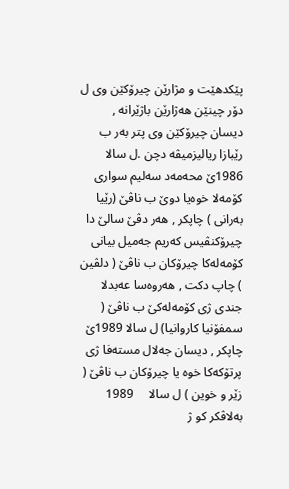پێكدهێت و مژارێن چيرۆكێن وى ل دۆر چينێن هه‌ژارێن باژێرانه‌ , ديسان چيرۆكێن وى پتر به‌ر ب رێبازا رياليزميڤه‌ دچن .ل سالا 1986ێ محه‌مه‌د سه‌ليم سوارى كۆمه‌لا خوه‌يا دوێ ب ناڤێ (رێيا به‌رانى ) چاپكر , هه‌ر دڤێ سالێ دا چيرۆكنڤيس كه‌ريم جه‌ميل بيانى كۆمه‌له‌كا چيرۆكان ب ناڤێ ( دلڤين ) چاپ دكت , هه‌روه‌سا عه‌بدلا جندى ژى كۆمه‌له‌كێ ب ناڤێ ( سمفۆنيا كاروانيا) ل سالا 1989ێ چاپكر , ديسان جه‌لال مسته‌فا ژى پرتۆكه‌كا خوه‌ يا چيرۆكان ب ناڤێ ( زێر و خوين ) ل سالا     1989   به‌لاڤكر كو ژ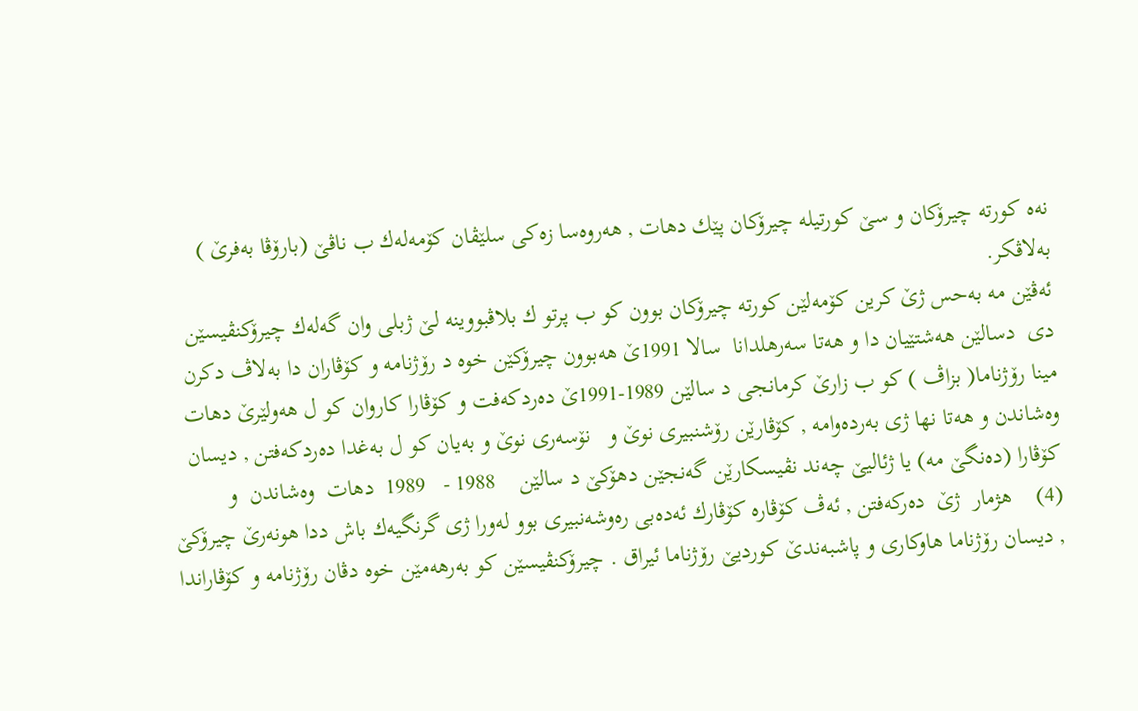نه‌ه كورته‌ چيرۆكان و سێ كورتيله‌ چيرۆكان پێك دهات , هه‌روه‌سا زه‌كى سلێڤان كۆمه‌له‌ك ب ناڤێ (بارۆڤا به‌فرێ ) به‌لاڤكر.
ئه‌ڤێن مه‌ به‌حس ژێ كرين كۆمه‌لێن كورته‌ چيرۆكان بوون كو ب پرتو ك بلاڤبووينه‌ لێ ژبلى وان گه‌له‌ك چيرۆكنڤيسێن دى  دسالێن هه‌شتێيان دا و هه‌تا سه‌رهلدانا  سالا 1991ێ هه‌بوون چيرۆكێن خوه‌ د رۆژنامه‌ و كۆڤاران دا به‌لاڤ دكرن مينا رۆژناما( بزاڤ ) كو ب زارێ كرمانجى د سالێن 1989-1991ێ ده‌ردكه‌فت و كۆڤارا كاروان كو ل هه‌ولێرێ دهات وه‌شاندن و هه‌تا نها ژى به‌رده‌وامه‌ , كۆڤارێن رۆشنبيرى نوێ و   نۆسه‌رى نوێ و به‌يان كو ل به‌غدا ده‌ردكه‌فتن , ديسان كۆڤارا (ده‌نگێ مه‌) يا ژئاليێ چه‌ند نڤيسكارێن گه‌نجێن دهۆكێ د سالێن    1988 -   1989  دهات  وه‌شاندن  و         (4)    هژمار  ژێ  ده‌ركه‌فتن , ئه‌ڤ كۆڤاره‌ كۆڤارك ئه‌ده‌بى ره‌وشه‌نبيرى بوو له‌ورا ژى گرنگيه‌ك باش ددا هونه‌رێ چيرۆكێ , ديسان رۆژناما هاوكارى و پاشبه‌ندێ كورديێ رۆژناما ئيراق . چيرۆكنڤيسێن كو به‌رهه‌مێن خوه‌ دڤان رۆژنامه‌ و كۆڤاراندا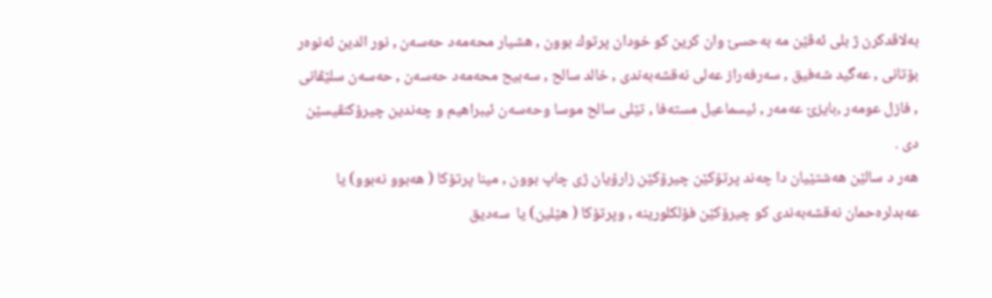به‌لاڤدكرن ژ بلى ئه‌ڤێن مه‌ به‌حسێ وان كرين كو خودان پرتوك بوون , هشيار محه‌مه‌د حه‌سه‌ن , نور الدين ئه‌نوه‌ر بۆتانى , عه‌گيد شه‌فيق , سه‌رفه‌راز عه‌لى نه‌قشه‌به‌ندى , خالد سالح , سه‌بيح محه‌مه‌د حه‌سه‌ن , حه‌سه‌ن سلێڤانى , فازل عومه‌ر ,بايزێ عه‌مه‌ر , ئيسماعيل مسته‌فا , تێلى سالح موسا وحه‌سه‌ن ئيبراهيم و چه‌ندين چيرۆكنڤيسێن دى .
هه‌ر د سالێن هه‌شتێيان دا چه‌ند پرتۆكێن چيرۆكێن زارۆيان ژى چاپ بوون , مينا پرتۆكا ( هه‌بوو نه‌بوو) يا عه‌بدلره‌حمان نه‌قشه‌به‌ندى كو چيرۆكێن فۆلكلورينه‌ , وپرتۆكا ( هێلين) يا  سه‌ديق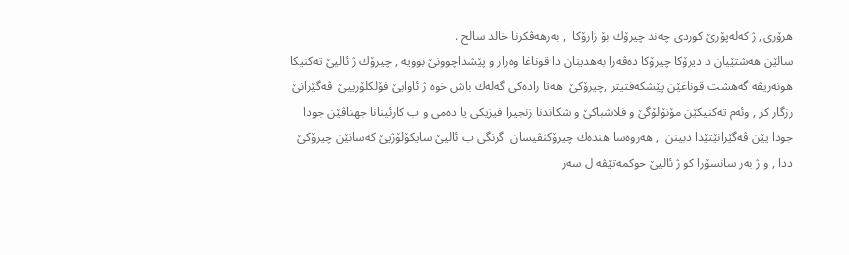هرۆرى, ژ كه‌له‌پۆرێ كوردى چه‌ند چيرۆك بۆ زارۆكا  , به‌رهه‌ڤكرنا خالد سالح .
سالێن هه‌شتێيان د ديرۆكا چيرۆكا ده‌ڤه‌را به‌هدينان دا قوناغا وه‌رار و پێشداچوونێ بوويه‌ , چيرۆك ژ ئاليێ ته‌كنيكا هونه‌ريڤه‌ گه‌هشت قوناغێن پێشكه‌فتيتر ,چيرۆكێ  هه‌تا راده‌كى گه‌له‌ك باش خوه‌ ژ ئاوايێ فۆلكلۆرييێ  ڤه‌گێرانێ رزگار كر , وئه‌م ته‌كنيكێن مۆنۆلۆگێ و فلاشباكێ و شكاندنا زنجيرا فيزيكى يا ده‌مى و ب كارئينانا جهناڤێن جودا جودا يێن ڤه‌گێرانێتێدا دبينن  , هه‌روه‌سا هنده‌ك چيرۆكنڤيسان  گرنگى ب ئاليێ سايكۆلۆژيێ كه‌سانێن چيرۆكێ ددا , و ژ به‌ر سانسۆرا كو ژ ئاليێ حوكمه‌تێڤه‌ ل سه‌ر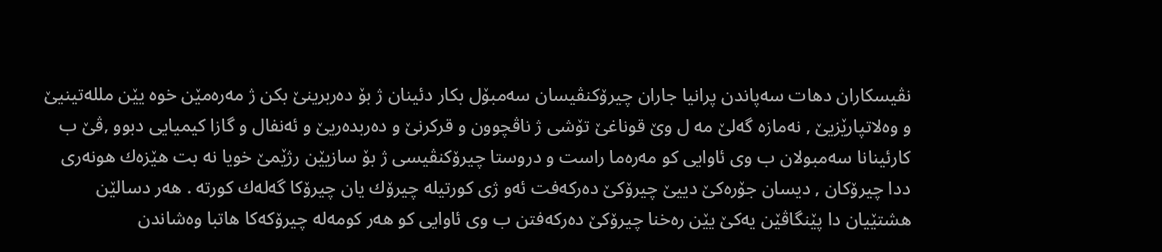نڤيسكاران دهات سه‌پاندن پرانيا جاران چيرۆكنڤيسان سه‌مبۆل بكار دئينان ژ بۆ ده‌ربرينێ بكن ژ مه‌ره‌مێن خوه‌ يێن ملله‌تينيێ و وه‌لاتپارێزيێ , نه‌مازه‌ گه‌لێ مه‌ ل وێ قوناغێ تۆشى ژ ناڤچوون و قركرنێ و ده‌ربده‌ريێ و ئه‌نفال و گازا كيميايى دبوو ,ڤێ ب كارئينانا سه‌مبولان ب وى ئاوايى كو مه‌ره‌ما راست و دروستا چيرۆكنڤيسى ژ بۆ سازيێن رژێمێ خويا نه‌ بت هێزه‌ك هونه‌رى ددا چيرۆكان , ديسان جۆره‌كێ دييێ چيرۆكێ ده‌ركه‌فت ئه‌و ژى كورتيله‌ چيرۆك يان چيرۆكا گه‌له‌ك كورته‌ . هه‌ر دسالێن هشتێيان دا پێنگاڤێن يه‌كێ يێن ره‌خنا چيرۆكێ ده‌ركه‌فتن ب وى ئاوايى كو هه‌ر كومه‌له‌ چيرۆكه‌كا هاتبا وه‌شاندن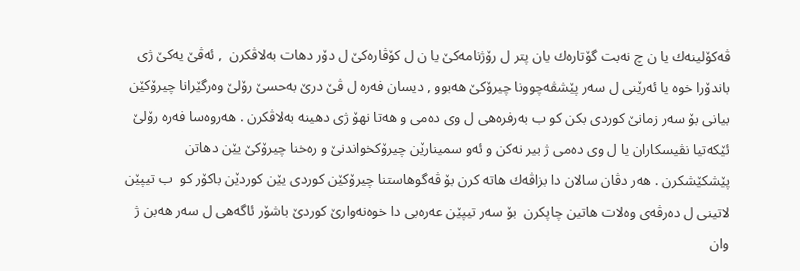ڤه‌كۆلينه‌ك يا ن چ نه‌بت گۆتاره‌ك يان پتر ل رۆژنامه‌كێ يا ن ل كۆڤاره‌كێ ل دۆر دهات به‌لاڤكرن  , ئه‌ڤێ يه‌كێ ژى باندۆرا خوه‌ يا ئه‌رێنى ل سه‌ر پێشڤه‌چوونا چيرۆكێ هه‌بوو , ديسان فه‌ره‌ ل ڤێ درێ به‌حسێ رۆلێ وه‌رگێرانا چيرۆكێن بيانى بۆ سه‌ر زمانێ كوردى بكن كو ب به‌رفره‌هى ل وى ده‌مى و هه‌تا نهۆ ژى دهينه‌ به‌لاڤكرن . هه‌روه‌سا فه‌ره‌ رۆلێ  ئێكه‌تيا نڤيسكاران يا ل وى ده‌مى ژ بير نه‌كن و ئه‌و سمينارێن چيرۆكخواندنێ و ره‌خنا چيرۆكێ يێن دهاتن پێشكێشكرن . هه‌ر دڤان سالان دا بزاڤه‌ك هاته‌ كرن بۆ ڤه‌گوهاستنا چيرۆكێن كوردى يێن كوردێن باكۆر كو  ب تيپێن لاتينى ل ده‌رڤه‌ى وه‌لات هاتين چاپكرن  بۆ سه‌ر تيپێن عه‌ره‌بى دا خوه‌نه‌وارێ كوردێ باشۆر ئاگه‌هى ل سه‌ر هه‌بن ژ وان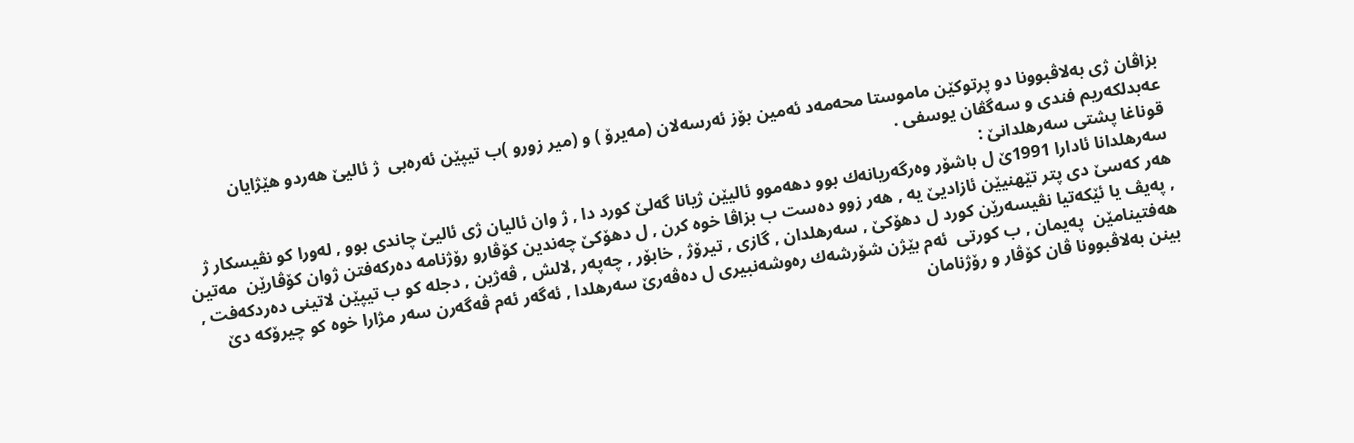بزاڤان ژى به‌لاڤبوونا دو پرتوكێن ماموستا محه‌مه‌د ئه‌مين بۆز ئه‌رسه‌لان (مه‌يرۆ ) و (مير زورو )ب تيپێن ئه‌ره‌بى  ژ ئاليێ هه‌ردو هێژايان عه‌بدلكه‌ريم فندى و سه‌گڤان يوسفى .
قوناغا پشتى سه‌رهلدانێ :
سه‌رهلدانا ئادارا 1991ێ ل باشۆر وه‌رگه‌ريانه‌ك بوو دهه‌موو ئاليێن ژيانا گه‌لێ كورد دا , ژ وان ئاليان ژى ئاليێ چاندى بوو , له‌ورا كو نڤيسكار ژ هه‌ر كه‌سێ دى پتر تێهنيێن ئازاديێ يه‌ , هه‌ر زوو ده‌ست ب بزاڤا خوه‌ كرن , ل دهۆكێ چه‌ندين كۆڤارو رۆژنامه‌ ده‌ركه‌فتن ژوان كۆڤارێن  مه‌تين , په‌يڤ يا ئێكه‌تيا نڤيسه‌رێن كورد ل دهۆكێ , سه‌رهلدان , گازى , تيرۆژ , خابۆر , چه‌په‌ر ,لالش , ڤه‌ژين , دجله‌ كو ب تيپێن لاتينى ده‌ردكه‌فت , هه‌فتينامێن  په‌يمان , ب كورتى  ئه‌م بێژن شۆرشه‌ك ره‌وشه‌نبيرى ل ده‌ڤه‌رێ سه‌رهلدا , ئه‌گه‌ر ئه‌م ڤه‌گه‌رن سه‌ر مژارا خوه‌ كو چيرۆكه‌ دێ بينن به‌لاڤبوونا ڤان كۆڤار و رۆژنامان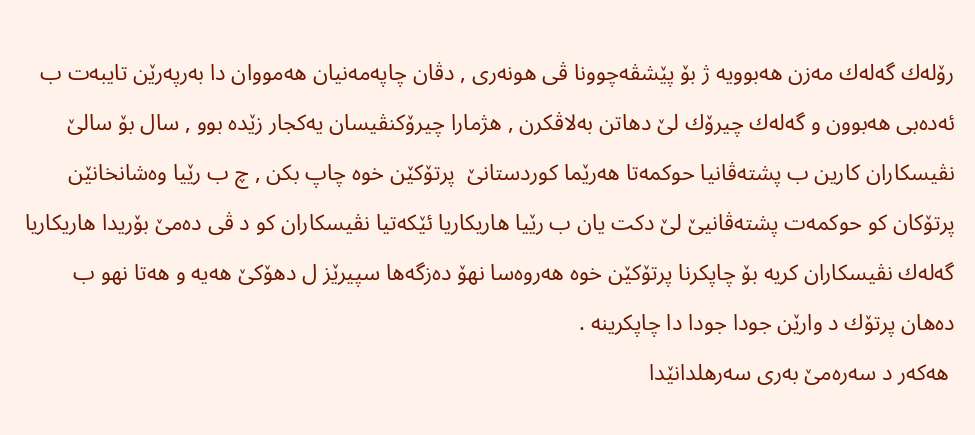رۆله‌ك گه‌له‌ك مه‌زن هه‌بوويه‌ ژ بۆ پێشڤه‌چوونا ڤى هونه‌رى , دڤان چاپه‌مه‌نيان هه‌مووان دا به‌رپه‌رێن تايبه‌ت ب   ئه‌ده‌بى هه‌بوون و گه‌له‌ك چيرۆك لێ دهاتن به‌لاڤكرن , هژمارا چيرۆكنڤيسان يه‌كجار زێده‌ بوو , سال بۆ سالێ نڤيسكاران كارين ب پشته‌ڤانيا حوكمه‌تا هه‌رێما كوردستانێ  پرتۆكێن خوه‌ چاپ بكن , چ ب رێيا وه‌شانخانێن پرتۆكان كو حوكمه‌ت پشته‌ڤانيێ لێ دكت يان ب رێيا هاريكاريا ئێكه‌تيا نڤيسكاران كو د ڤى ده‌مێ بۆريدا هاريكاريا گه‌له‌ك نڤيسكاران كريه‌ بۆ چاپكرنا پرتۆكێن خوه‌ هه‌روه‌سا نهۆ ده‌زگه‌ها سپيرێز ل دهۆكێ هه‌يه‌ و هه‌تا نهو ب ده‌هان پرتۆك د وارێن جودا جودا دا چاپكرينه‌ .
 هه‌كه‌ر د سه‌ره‌مێ به‌رى سه‌رهلدانێدا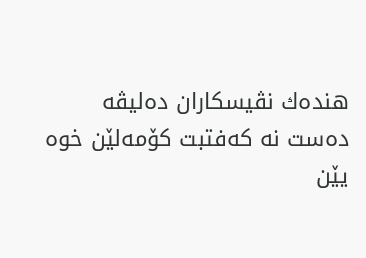هنده‌ك نڤيسكاران ده‌ليڤه‌ ده‌ست نه‌ كه‌فتبت كۆمه‌لێن خوه‌ يێن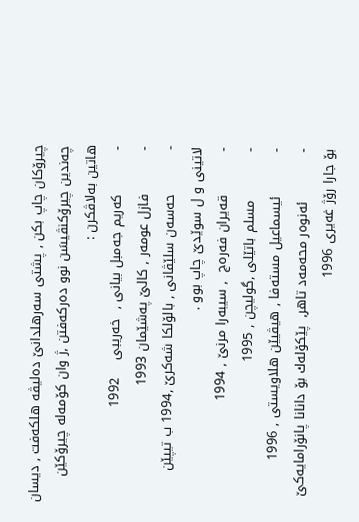چيرۆكان چاپ بكن , پشتى سه‌رهلدانێ ده‌ليڤه‌ هلكه‌فت , ديسان چه‌ندين چيرۆكنڤيسَن نوو ده‌ركه‌فتن ,ژ وان كۆمه‌له‌ چيرۆكێن هاتين به‌لاڤكرن :
-          كه‌ريم جه‌مبل بيانى ,  خه‌ريبى    1992
-          فازل عومه‌ر , كالێ په‌شێمان 1993
-          حه‌سه‌ن سلێڤانى , بالۆلكا شه‌كرێ ,1994 ب تيپێن لاتينى و ل سوێدێ چاپ بوو .
-          قه‌يران فه‌ره‌ج  , سيبه‌را مرنێ , 1994
-           مسلم باتێلى ,گوليچن , 1995
-          ئيسماعيل مسته‌فا , هيڤيێن هلاويستى , 1996
-           ئه‌نوه‌ر محه‌مه‌د تاهر,  پێكۆله‌ك بۆ دانانا پانۆرامايه‌كێ بۆ جارا رۆژ غه‌يرى 1996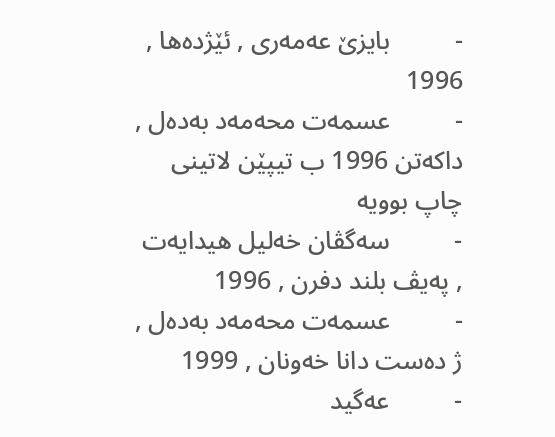-          بايزێ عه‌مه‌رى , ئێژده‌ها , 1996
-          عسمه‌ت محه‌مه‌د به‌ده‌ل , داكه‌تن 1996 ب تيپێن لاتينى چاپ بوويه‌
-          سه‌گڤان خه‌ليل هيدايه‌ت , په‌يڤ بلند دفرن , 1996
-          عسمه‌ت محه‌مه‌د به‌ده‌ل , ژ ده‌ست دانا خه‌ونان , 1999
-          عه‌گيد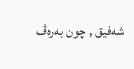شه‌فيق , چون به‌ره‌ڤ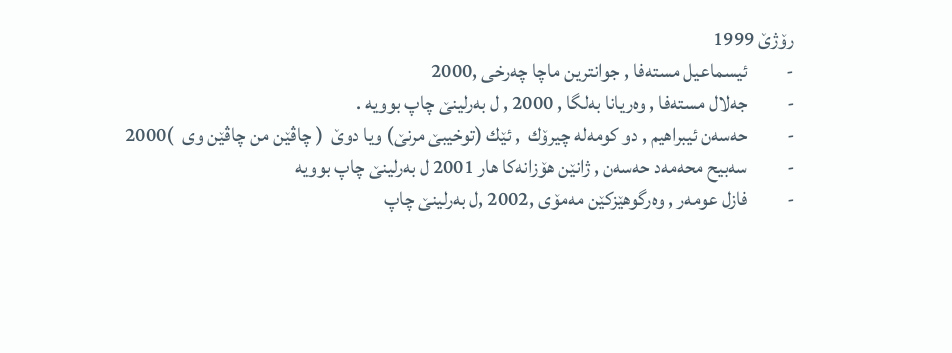رۆژێ 1999
-          ئيسماعيل مسته‌فا , جوانترين ماچا چه‌رخى ,2000
-          جه‌لال مسته‌فا , وه‌ريانا به‌لگا , 2000 , ل به‌رلينێ چاپ بوويه‌ .
-          حه‌سه‌ن ئيبراهيم , دو كومه‌له‌ چيرۆك  , ئێك (توخيبێ مرنێ) ويا دوێ  ( چاڤێن من چاڤێن وى  )2000
-          سه‌بيح محه‌مه‌د حه‌سه‌ن , ژانێن هۆزانه‌كا هار 2001 ل به‌رلينێ چاپ بوويه‌
-          فازل عومه‌ر , وه‌رگوهێزكێن مه‌مۆى ,2002 ,ل به‌رلينێ چاپ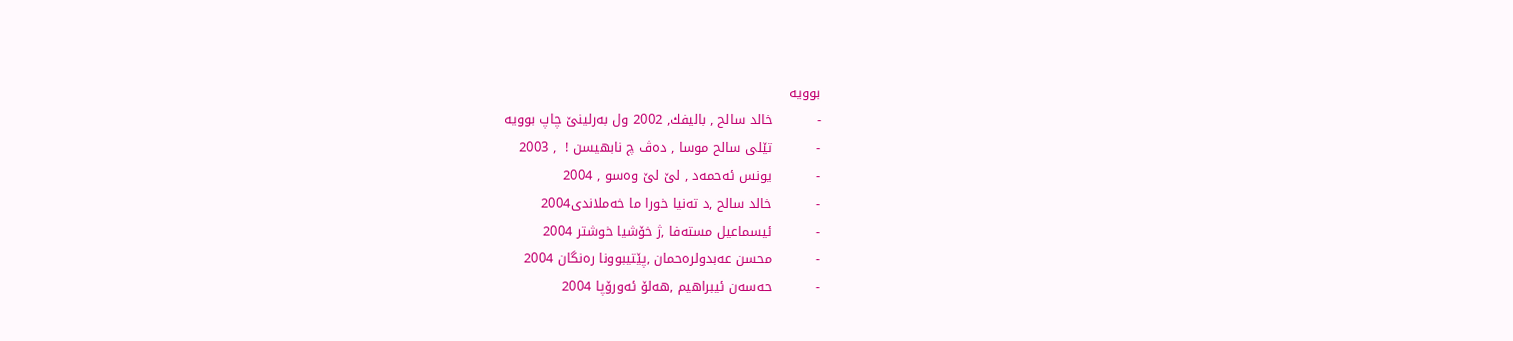بوويه‌
-          خالد سالح , باليفك, 2002 ول به‌رلينێ چاپ بوويه‌
-          تێلى سالح موسا , ده‌ڤ چ نابهيسن !  , 2003
-          يونس ئه‌حمه‌د , لێ لێ وه‌سو , 2004
-          خالد سالح ,د ته‌نيا خورا ما خه‌ملاندى2004
-          ئيسماعيل مسته‌فا ,ژ خۆشيا خوشتر 2004
-          محسن عه‌بدولره‌حمان ,پێتيبوونا ره‌نگان 2004
-          حه‌سه‌ن ئيبراهيم ,هه‌لۆ ئه‌ورۆپا 2004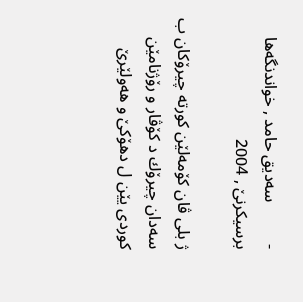-          سه‌ديق حامد , خواندنگه‌ها برسيكرنێ , 2004

ژ بلى ڤان كۆمه‌لێن كورته‌ چيرۆكان ب سه‌دان چيرۆك د كۆڤار و رۆژنامێن كوردى يێن ل دهۆكێ و هه‌ولێرێ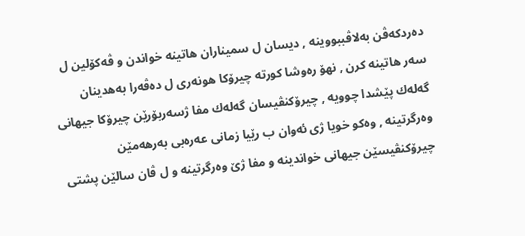ده‌ردكه‌ڤن به‌لاڤببووينه‌ , ديسان ل سميناران هاتينه‌ خواندن و ڤه‌كۆلين ل سه‌ر هاتينه‌ كرن , نهۆ ره‌وشا كورته‌ چيرۆكا هونه‌رى ل ده‌ڤه‌را به‌هدينان گه‌له‌ك پێشدا چوويه‌ , چيرۆكنڤيسان گه‌له‌ك مفا ژسه‌ربۆرێن چيرۆكا جيهانى وه‌رگرتينه‌ , وه‌كو خويا ژى ئه‌وان ب رێيا زمانى عه‌ره‌بى به‌رهه‌مێن  چيرۆكنڤيسێن جيهانى خواندينه‌ و مفا ژێ وه‌رگرتينه‌ و ل ڤان سالێن پشتى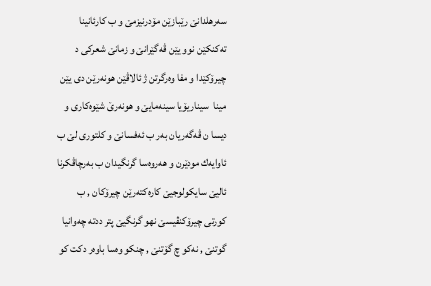سه‌رهلدانێ رێبازێن مۆدرنيزمێ و ب كارئانينا ته‌كنكێن نوو يێن ڤه‌گێرانێ و زمانێ شعركى د چيرۆكێدا و مفا وه‌رگرتن ژ ئالاڤێن هونه‌رێن دى يێن مينا  سيناريۆيا سينه‌مايێ و هونه‌رێ شێوه‌كارى و ديسا ن ڤه‌گه‌ريان به‌ر ب ئه‌فسانێ و كلتورى لێ ب ئاوايه‌ك مودێرن و هه‌روه‌سا گرنگيدان ب به‌رچاڤكرنا ئاليێ سايكولوجيێ كاره‌كته‌رێن چيرۆكان , ب كورتى چيرۆكنڤيسێ نهو گرنگيێ پتر ددته‌ چه‌وانيا گوتنێ , نه‌كو چ گۆتنێ , چنكو وه‌سا باوه‌ر دكت كو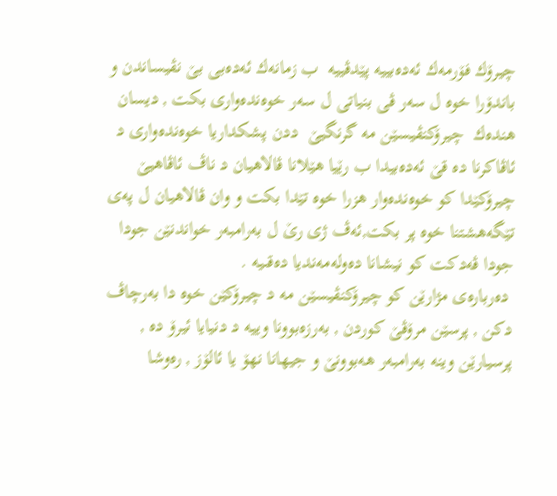چيرۆك فۆرمه‌ك ئه‌ده‌بييه‌ پێدڤييه‌  ب زمانه‌ك ئه‌ده‌بى بێ نڤيساندن و باندۆرا خوه‌ ل سه‌ر ڤى بنياتى ل سه‌ر خوه‌نده‌وارى بكت , ديسان هنده‌ك  چيرۆكنڤيسێن مه‌ گرنگيێ  ددن پشكداريا خوه‌نده‌وارى د ئاڤاكرنا ده‌ قێ ئه‌ده‌بيدا ب رێيا هێلانا ڤالاهيان د ناڤ ئاڤاهيێ چيرۆكێدا كو خوه‌نده‌وار هزرا خوه‌ تێدا بكت و وان ڤالاهيان ل په‌ى تێگه‌هشتنا خوه‌ پر بكت,ئه‌ڤ ژى رێ ل به‌رامبه‌ر خواندنێن جودا جودا ڤه‌دكت كو نيشانا ده‌وله‌مه‌نديا ده‌قىيه‌ .
 ده‌رباره‌ى مژارێن كو چيرۆكنڤيسێن مه‌ د چيرۆكێن خوه‌ دا به‌رچاڤ دكن , پرسێن مرۆڤێ كوردن , به‌رزه‌بوونا وييه‌ د دنيايا ئيرۆ ده‌ , پرسيارێن وينه‌ به‌رامبه‌ر هه‌بوونێ و جيهانا نهۆ يا ئالۆز , ره‌وشا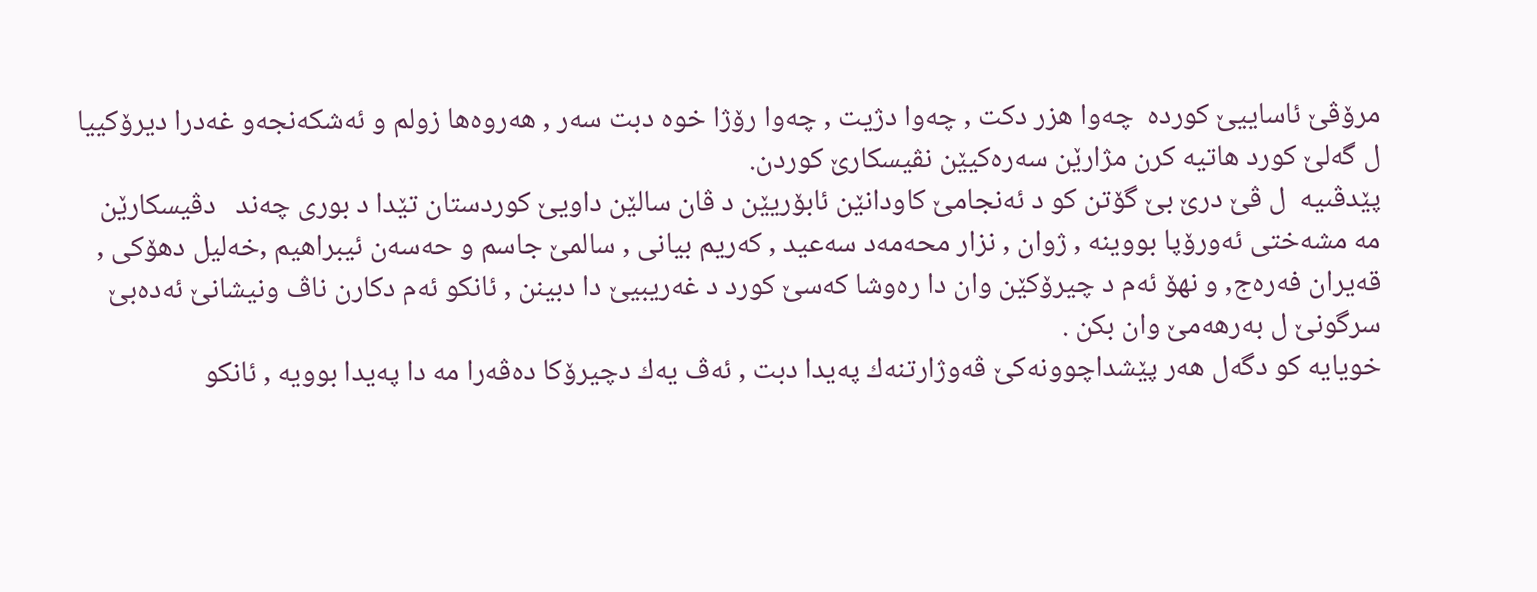مرۆڤێ ئاساييێ كورده‌  چه‌وا هزر دكت , چه‌وا دژيت , چه‌وا رۆژا خوه‌ دبت سه‌ر , هه‌روه‌ها زولم و ئه‌شكه‌نجه‌و غه‌درا ديرۆكييا ل گه‌لێ كورد هاتيه‌ كرن مژارێن سه‌ره‌كيێن نڤيسكارێ كوردن.
پێدڤىيه‌  ل ڤێ درێ بێ گۆتن كو د ئه‌نجامێ كاودانێن ئابۆريێن د ڤان سالێن داويێ كوردستان تێدا د بورى چه‌ند   دڤيسكارێن مه‌ مشه‌ختى ئه‌ورۆپا بووينه‌ , ژوان , نزار محه‌مه‌د سه‌عيد , كه‌ريم بيانى , سالمێ جاسم و حه‌سه‌ن ئيبراهيم ,خه‌ليل دهۆكى ,  قه‌يران فه‌ره‌ج, و نهۆ ئه‌م د چيرۆكێن وان دا ره‌وشا كه‌سێ كورد د غه‌ريبيێ دا دبينن , ئانكو ئه‌م دكارن ناڤ ونيشانێ ئه‌ده‌بێ سرگونێ ل به‌رهه‌مێ وان بكن .
خويايه‌ كو دگه‌ل هه‌ر پێشداچوونه‌كێ ڤه‌وژارتنه‌ك په‌يدا دبت , ئه‌ڤ يه‌ك دچيرۆكا ده‌ڤه‌را مه‌ دا په‌يدا بوويه‌ , ئانكو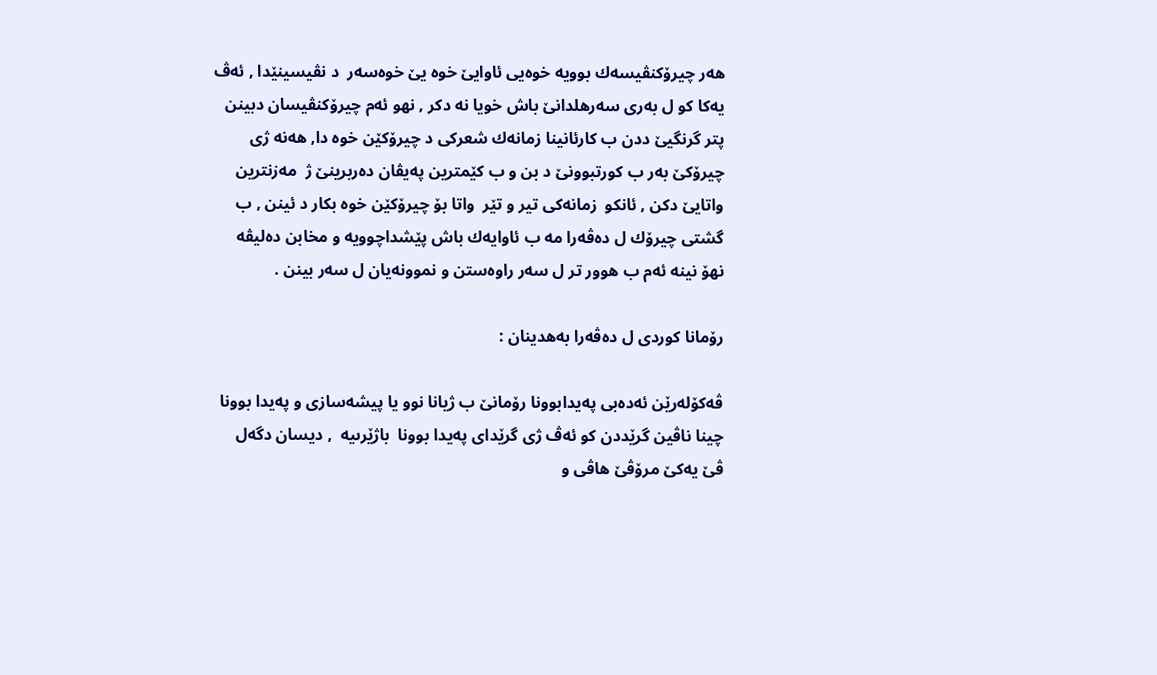هه‌ر چيرۆكنڤيسه‌ك بوويه‌ خوه‌يى ئاوايێ خوه‌ يێ خوه‌سه‌ر  د نڤيسينێدا , ئه‌ڤ يه‌كا كو ل به‌رى سه‌رهلدانێ باش خويا نه‌ دكر , نهو ئه‌م چيرۆكنڤيسان دبينن پتر گرنگيێ ددن ب كارئانينا زمانه‌ك شعركى د چيرۆكێن خوه‌ دا, هه‌نه‌ ژى چيرۆكێ به‌ر ب كورتبوونێ د بن و ب كێمترين په‌يڤان ده‌ربرينێ ژ  مه‌زنترين واتايێ دكن , ئانكو  زمانه‌كى تير و تێر  واتا بۆ چيرۆكێن خوه‌ بكار د ئينن , ب گشتى چيرۆك ل ده‌ڤه‌را مه‌ ب ئاوايه‌ك باش پێشداچوويه‌ و مخابن ده‌ليڤه‌ نهۆ نينه‌ ئه‌م ب هوور تر ل سه‌ر راوه‌ستن و نموونه‌يان ل سه‌ر بينن .

رۆمانا كوردى ل ده‌ڤه‌را به‌هدينان :

ڤه‌كۆله‌رێن ئه‌ده‌بى په‌يدابوونا رۆمانێ ب ژيانا نوو يا پيشه‌سازى و په‌يدا بوونا چينا ناڤين گرێددن كو ئه‌ڤ ژى گرێداى په‌يدا بوونا  باژێرىيه‌  , ديسان دگه‌ل ڤێ يه‌كێ مرۆڤێ هاڤى و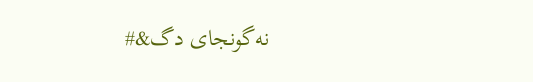نه‌گونجاى دگ&#